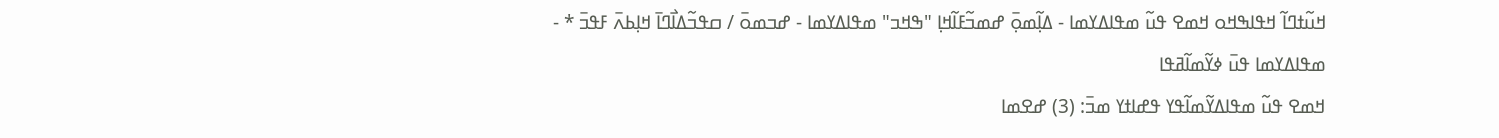ߞߎ߬ߙߣߊ߬ ߞߟߊߒߞߋ ߞߘߐ ߟߎ߬ ߘߟߊߡߌߘߊ - ߡߊ߲߬ߘߋ߲߫ ߝߘߏ߬ߓߊ߬ߞߊ߲ "ߒߞߏ" ߘߟߊߡߌߘߊ - ߝߏߘߋ߫ / ߛߟߏ߬ߡߊ߯ߣߊ߫ ߞߊ߲ߕߍ߫ ߓߟߏ߫ * - ߘߟߊߡߌߘߊ ߟߎ߫ ߦߌ߬ߘߊ߬ߥߟߊ
ߞߘߐ ߟߎ߬ ߘߟߊߡߌ߬ߘߊ߬ߟߌ ߟߝߊߙߌ ߘߏ߫: (3) ߝߐߘߊ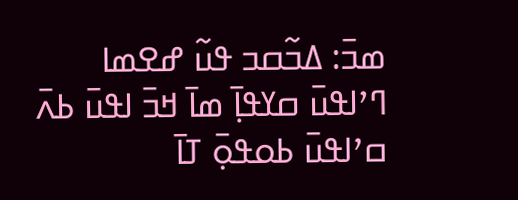ߘߏ߫: ߡߏ߬ߛߏ ߟߎ߬ ߝߐߘߊ
ߣߴߊߟߎ߫ ߛߌߟߊ߲߫ ߘߊ߫ ߞߏ߫ ߊߟߎ߫ ߕߍ߫ ߛߴߊߟߎ߫ ߕߋߟߋ߲߫ ߠߊ߫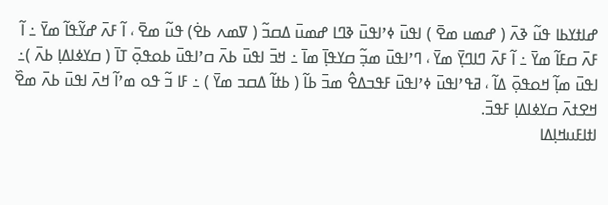ߝߊߙߌߕߊ ߟߎ߬ ߢߍ߫ ( ߝߘߎ ߘߐ߫ ) ߊߟߎ߫ ߦߴߊߟߎ߫ ߢߣߊ ߝߘߎ߫ ߡߛߏ߬ ( ߜߘߍ ߕߐ߭) ߟߎ߬ ߘߐ߫ ، ߊ߬ ߓߍ߫ ߝߌ߬ߟߊ߬ ߘߌ߫ ߸ ߊ߬ ߓߍ߫ ߛߓߊ߬ ߘߌ߫ ߸ ߊ߬ ߓߍ߫ ߣߊߣߌ߲߫ ߘߌ߫ ، ߣߴߊߟߎ߫ ߘߏ߲߬ ߛߌߟߊ߲߫ ߘߊ߫ ߸ ߞߏ߫ ߊߟߎ߫ ߕߍ߫ ߛߴߊߟߎ߫ ߕߋߟߋ߲߫ ߠߊ߫ ( ߛߌߦߊߡߊ߲ ߕߍ߫ )߸ ߊߟߎ߫ ߘߊ߲߬ ߞߋߟߋ߲߫ ߡߊ߬ ، ߥߟߴߊߟߎ߫ ߦߴߊߟߎ߫ ߓߟߏߡߐ߮ ߘߏ߫ ߕߊ߬ ( ߕߙߊ߬ ߡߛߏ ߘߌ߫ ) ߸ ߓߊ ߏ߬ ߟߋ ߘߴߊ߬ ߞߍ߫ ߊߟߎ߫ ߕߍ߫ ߘߐ߰ ߞߐߙߍ߫ ߛߌߦߊߡߊ߲ ߓߟߏ߫.
ߊߙߊߓߎߞߊ߲ߡߊ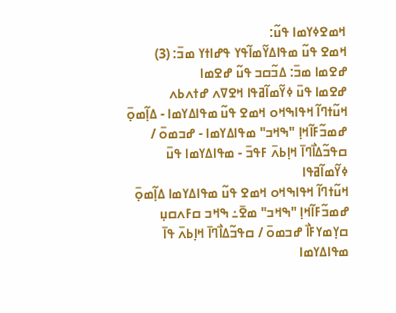ߞߘߐߦߌߘߊ ߟߎ߬:
ߞߘߐ ߟߎ߬ ߘߟߊߡߌ߬ߘߊ߬ߟߌ ߟߝߊߙߌ ߘߏ߫: (3) ߝߐߘߊ ߘߏ߫: ߡߏ߬ߛߏ ߟߎ߬ ߝߐߘߊ
ߝߐߘߊ ߟߎ߫ ߦߌ߬ߘߊ߬ߥߟߊ ߞߐߜߍ ߝߙߍߕߍ
ߞߎ߬ߙߣߊ߬ ߞߟߊߒߞߋ ߞߘߐ ߟߎ߬ ߘߟߊߡߌߘߊ - ߡߊ߲߬ߘߋ߲߫ ߝߘߏ߬ߓߊ߬ߞߊ߲ "ߒߞߏ" ߘߟߊߡߌߘߊ - ߝߏߘߋ߫ / ߛߟߏ߬ߡߊ߯ߣߊ߫ ߞߊ߲ߕߍ߫ ߓߟߏ߫ - ߘߟߊߡߌߘߊ ߟߎ߫ ߦߌ߬ߘߊ߬ߥߟߊ
ߞߎ߬ߙߣߊ߬ ߞߟߊߒߞߋ ߞߘߐ ߟߎ߬ ߘߟߊߡߌߘߊ ߡߊ߲߬ߘߋ߲߫ ߝߘߏ߬ߓߊ߬ߞߊ߲ "ߒߞߏ" ߘߐ߫߸ ߒߞߏ ߛߓߍߛߎ߲ ߛߌ߲ߘߌߓߊ߯ ߝߏߘߋ߫ / ߛߟߏ߬ߡߊ߯ߣߊ߫ ߞߊ߲ߕߍ߫ ߟߊ߫ ߘߟߊߡߌߘߊ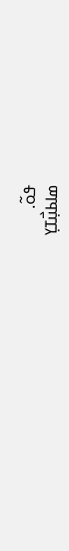ߟߋ߬.
ߘߊߕߎ߲߯ߠߌ߲